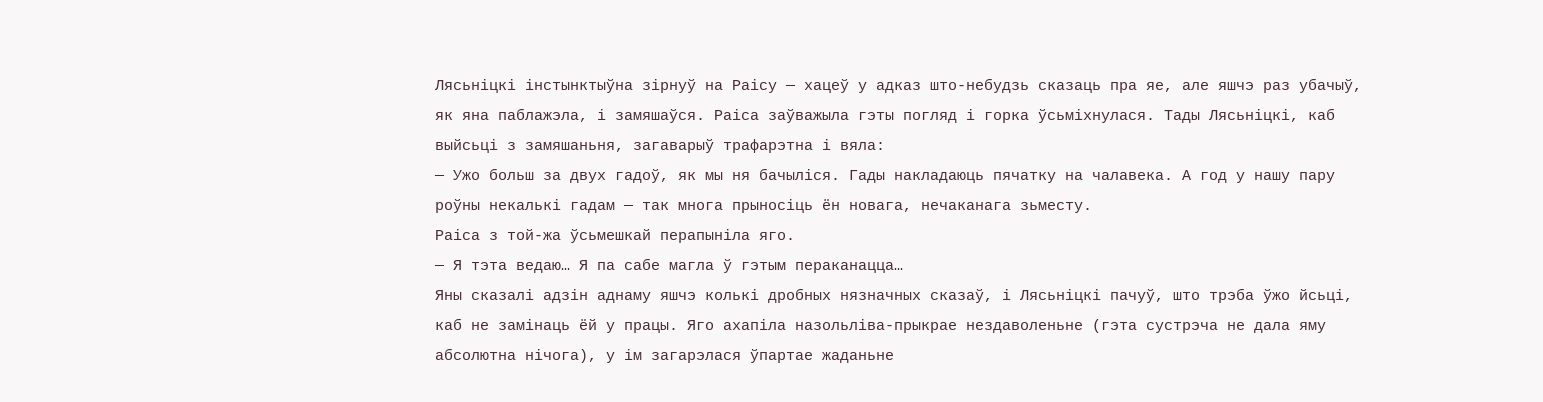Лясьніцкі інстынктыўна зірнуў на Раісу — хацеў у адказ што-небудзь сказаць пра яе, але яшчэ раз убачыў, як яна паблажэла, і замяшаўся. Раіса заўважыла гэты погляд і горка ўсьміхнулася. Тады Лясьніцкі, каб выйсьці з замяшаньня, загаварыў трафарэтна і вяла:
— Ужо больш за двух гадоў, як мы ня бачыліся. Гады накладаюць пячатку на чалавека. А год у нашу пару роўны некалькі гадам — так многа прыносіць ён новага, нечаканага зьместу.
Раіса з той-жа ўсьмешкай перапыніла яго.
— Я тэта ведаю… Я па сабе магла ў гэтым пераканацца…
Яны сказалі адзін аднаму яшчэ колькі дробных нязначных сказаў, і Лясьніцкі пачуў, што трэба ўжо йсьці, каб не замінаць ёй у працы. Яго ахапіла назольліва-прыкрае нездаволеньне (гэта сустрэча не дала яму абсолютна нічога), у ім загарэлася ўпартае жаданьне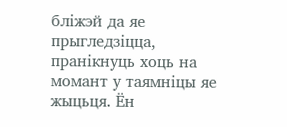бліжэй да яе прыгледзіцца, пранікнуць хоць на момант у таямніцы яе жыцьця. Ён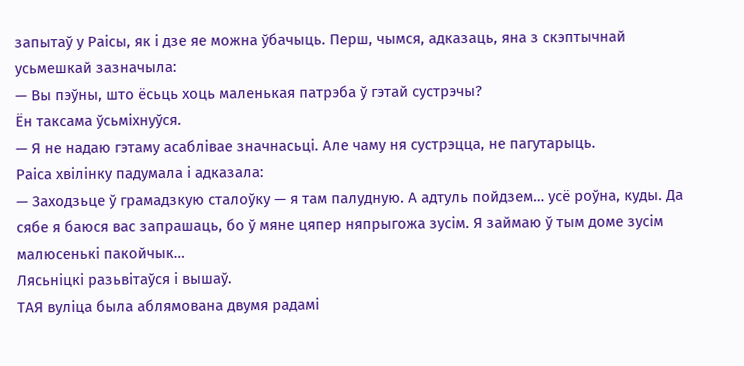запытаў у Раісы, як і дзе яе можна ўбачыць. Перш, чымся, адказаць, яна з скэптычнай усьмешкай зазначыла:
— Вы пэўны, што ёсьць хоць маленькая патрэба ў гэтай сустрэчы?
Ён таксама ўсьміхнуўся.
— Я не надаю гэтаму асаблівае значнасьці. Але чаму ня сустрэцца, не пагутарыць.
Раіса хвілінку падумала і адказала:
— Заходзьце ў грамадзкую сталоўку — я там палудную. А адтуль пойдзем… усё роўна, куды. Да сябе я баюся вас запрашаць, бо ў мяне цяпер няпрыгожа зусім. Я займаю ў тым доме зусім малюсенькі пакойчык…
Лясьніцкі разьвітаўся і вышаў.
ТАЯ вуліца была аблямована двумя радамі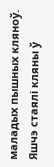маладых пышных кляноў. Яшчэ стаялі кляны ў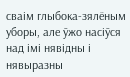сваім глыбока-зялёным уборы, але ўжо насіўся над імі нявідны і нявыразны